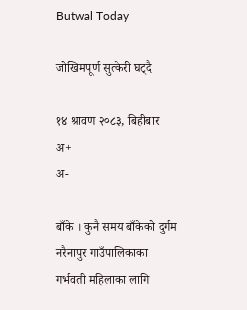Butwal Today

जोखिमपूर्ण सुत्केरी घट्दै

१४ श्रावण २०८३, बिहीबार
अ+
अ-

बाँके । कुनै समय बाँकेको दुर्गम नरैनापुर गाउँपालिकाका गर्भवती महिलाका लागि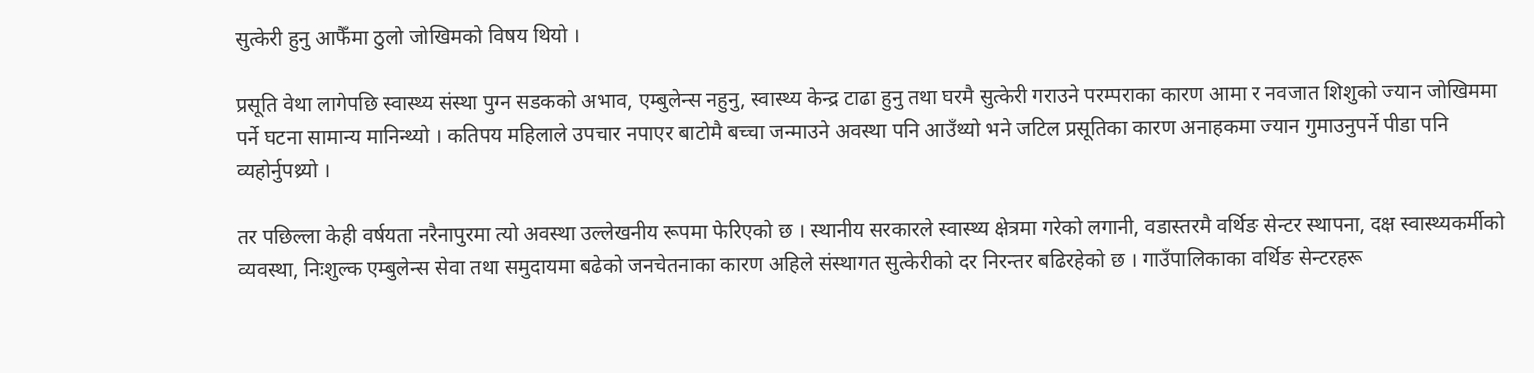सुत्केरी हुनु आफैँमा ठुलो जोखिमको विषय थियो ।

प्रसूति वेथा लागेपछि स्वास्थ्य संस्था पुग्न सडकको अभाव, एम्बुलेन्स नहुनु, स्वास्थ्य केन्द्र टाढा हुनु तथा घरमै सुत्केरी गराउने परम्पराका कारण आमा र नवजात शिशुको ज्यान जोखिममा पर्ने घटना सामान्य मानिन्थ्यो । कतिपय महिलाले उपचार नपाएर बाटोमै बच्चा जन्माउने अवस्था पनि आउँथ्यो भने जटिल प्रसूतिका कारण अनाहकमा ज्यान गुमाउनुपर्ने पीडा पनि व्यहोर्नुपथ्र्यो ।

तर पछिल्ला केही वर्षयता नरैनापुरमा त्यो अवस्था उल्लेखनीय रूपमा फेरिएको छ । स्थानीय सरकारले स्वास्थ्य क्षेत्रमा गरेको लगानी, वडास्तरमै वर्थिङ सेन्टर स्थापना, दक्ष स्वास्थ्यकर्मीको व्यवस्था, निःशुल्क एम्बुलेन्स सेवा तथा समुदायमा बढेको जनचेतनाका कारण अहिले संस्थागत सुत्केरीको दर निरन्तर बढिरहेको छ । गाउँपालिकाका वर्थिङ सेन्टरहरू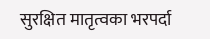सुरक्षित मातृत्वका भरपर्दा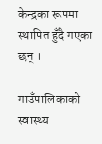केन्द्रका रूपमा स्थापित हुँदै गएका छन् ।

गाउँपालिकाको स्वास्थ्य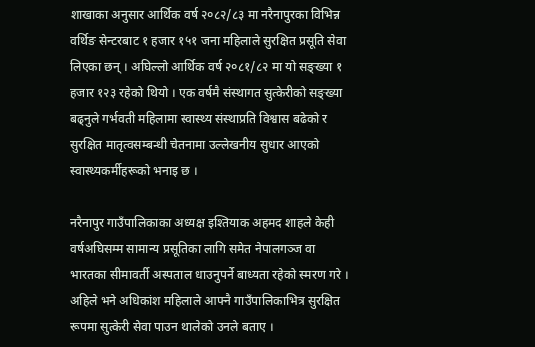शाखाका अनुसार आर्थिक वर्ष २०८२/८३ मा नरैनापुरका विभिन्न वर्थिङ सेन्टरबाट १ हजार १५१ जना महिलाले सुरक्षित प्रसूति सेवा लिएका छन् । अघिल्लो आर्थिक वर्ष २०८१/८२ मा यो सङ्ख्या १ हजार १२३ रहेको थियो । एक वर्षमै संस्थागत सुत्केरीको सङ्ख्या बढ्नुले गर्भवती महिलामा स्वास्थ्य संस्थाप्रति विश्वास बढेको र सुरक्षित मातृत्वसम्बन्धी चेतनामा उल्लेखनीय सुधार आएको स्वास्थ्यकर्मीहरूको भनाइ छ ।

नरैनापुर गाउँपालिकाका अध्यक्ष इश्तियाक अहमद शाहले केही वर्षअघिसम्म सामान्य प्रसूतिका लागि समेत नेपालगञ्ज वा भारतका सीमावर्ती अस्पताल धाउनुपर्ने बाध्यता रहेको स्मरण गरे । अहिले भने अधिकांश महिलाले आफ्नै गाउँपालिकाभित्र सुरक्षित रूपमा सुत्केरी सेवा पाउन थालेको उनले बताए ।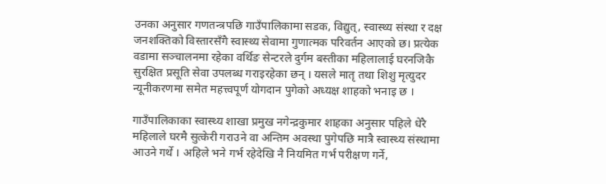उनका अनुसार गणतन्त्रपछि गाउँपालिकामा सडक, विद्युत्, स्वास्थ्य संस्था र दक्ष जनशक्तिको विस्तारसँगै स्वास्थ्य सेवामा गुणात्मक परिवर्तन आएको छ। प्रत्येक वडामा सञ्चालनमा रहेका वर्थिङ सेन्टरले दुर्गम बस्तीका महिलालाई घरनजिकै सुरक्षित प्रसूति सेवा उपलब्ध गराइरहेका छन् । यसले मातृ तथा शिशु मृत्युदर न्यूनीकरणमा समेत महत्त्वपूर्ण योगदान पुगेको अध्यक्ष शाहको भनाइ छ ।

गाउँपालिकाका स्वास्थ्य शाखा प्रमुख नगेन्द्रकुमार शाहका अनुसार पहिले धेरै महिलाले घरमै सुत्केरी गराउने वा अन्तिम अवस्था पुगेपछि मात्रै स्वास्थ्य संस्थामा आउने गर्थे । अहिले भने गर्भ रहेदेखि नै नियमित गर्भ परीक्षण गर्ने,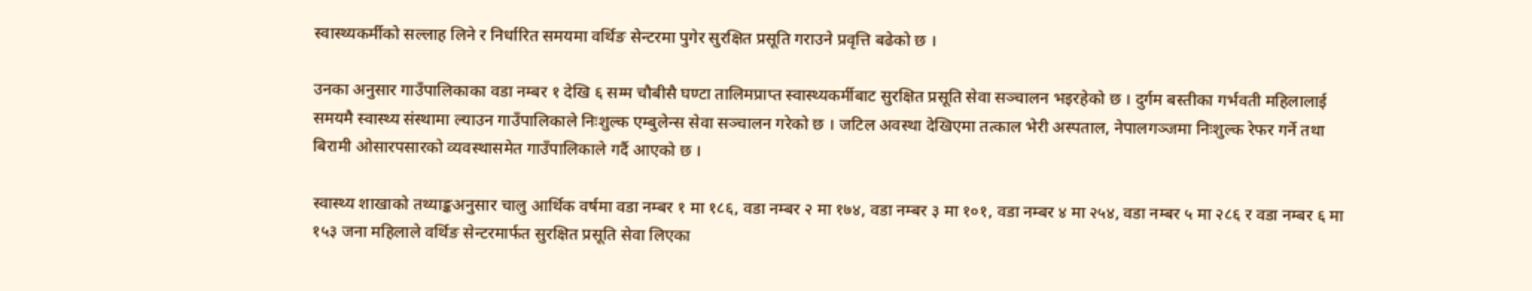स्वास्थ्यकर्मीको सल्लाह लिने र निर्धारित समयमा वर्थिङ सेन्टरमा पुगेर सुरक्षित प्रसूति गराउने प्रवृत्ति बढेको छ ।

उनका अनुसार गाउँपालिकाका वडा नम्बर १ देखि ६ सम्म चौबीसै घण्टा तालिमप्राप्त स्वास्थ्यकर्मीबाट सुरक्षित प्रसूति सेवा सञ्चालन भइरहेको छ । दुर्गम बस्तीका गर्भवती महिलालाई समयमै स्वास्थ्य संस्थामा ल्याउन गाउँपालिकाले निःशुल्क एम्बुलेन्स सेवा सञ्चालन गरेको छ । जटिल अवस्था देखिएमा तत्काल भेरी अस्पताल, नेपालगञ्जमा निःशुल्क रेफर गर्ने तथा बिरामी ओसारपसारको व्यवस्थासमेत गाउँपालिकाले गर्दै आएको छ ।

स्वास्थ्य शाखाको तथ्याङ्कअनुसार चालु आर्थिक वर्षमा वडा नम्बर १ मा १८६, वडा नम्बर २ मा १७४, वडा नम्बर ३ मा १०१, वडा नम्बर ४ मा २५४, वडा नम्बर ५ मा २८६ र वडा नम्बर ६ मा १५३ जना महिलाले वर्थिङ सेन्टरमार्फत सुरक्षित प्रसूति सेवा लिएका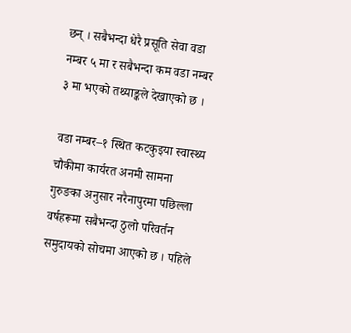छन् । सबैभन्दा धेरै प्रसूति सेवा वडा नम्बर ५ मा र सबैभन्दा कम वडा नम्बर ३ मा भएको तथ्याङ्कले देखाएको छ ।

वडा नम्बर–१ स्थित कटकुइया स्वास्थ्य चौकीमा कार्यरत अनमी सामना गुरुङका अनुसार नरैनापुरमा पछिल्ला वर्षहरूमा सबैभन्दा ठुलो परिवर्तन समुदायको सोचमा आएको छ । पहिले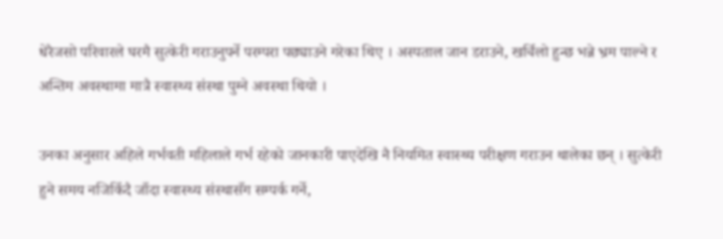धेरैजसो परिवारले घरमै सुत्केरी गराउनुपर्ने परम्परा पछ्याउने गरेका थिए । अस्पताल जान डराउने, खर्चिलो हुन्छ भन्ने भ्रम पाल्ने र अन्तिम अवस्थामा मात्रै स्वास्थ्य संस्था पुग्ने अवस्था थियो ।

उनका अनुसार अहिले गर्भवती महिलाले गर्भ रहेको जानकारी पाएदेखि नै नियमित स्वास्थ्य परीक्षण गराउन थालेका छन् । सुत्केरी हुने समय नजिकिँदै जाँदा स्वास्थ्य संस्थासँग सम्पर्क गर्ने,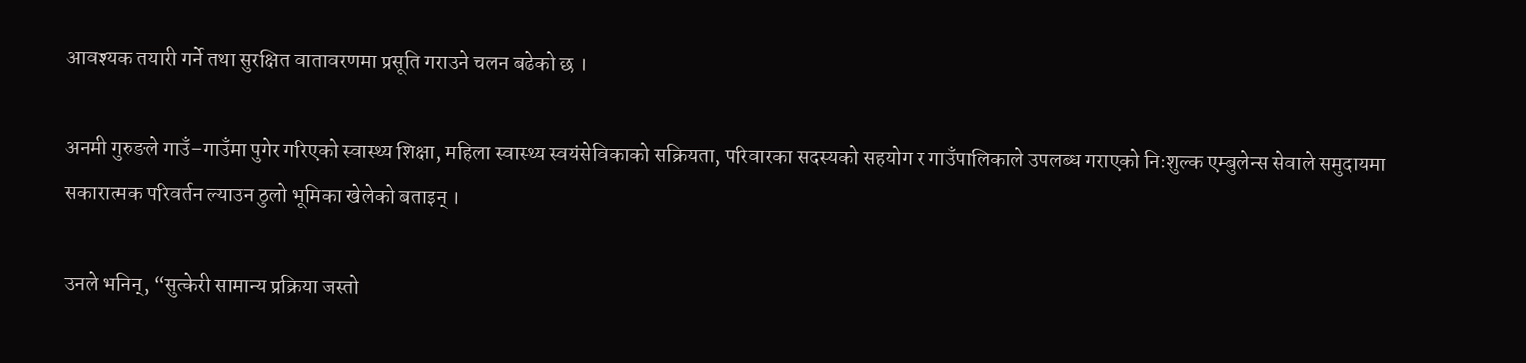आवश्यक तयारी गर्ने तथा सुरक्षित वातावरणमा प्रसूति गराउने चलन बढेको छ ।

अनमी गुरुङले गाउँ–गाउँमा पुगेर गरिएको स्वास्थ्य शिक्षा, महिला स्वास्थ्य स्वयंसेविकाको सक्रियता, परिवारका सदस्यको सहयोग र गाउँपालिकाले उपलब्ध गराएको निःशुल्क एम्बुलेन्स सेवाले समुदायमा सकारात्मक परिवर्तन ल्याउन ठुलो भूमिका खेलेको बताइन् ।

उनले भनिन्, “सुत्केरी सामान्य प्रक्रिया जस्तो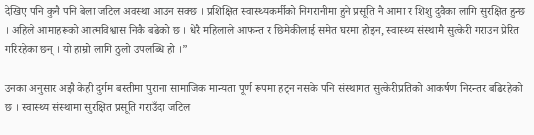देखिए पनि कुनै पनि बेला जटिल अवस्था आउन सक्छ । प्रशिक्षित स्वास्थ्यकर्मीको निगरानीमा हुने प्रसूति नै आमा र शिशु दुवैका लागि सुरक्षित हुन्छ । अहिले आमाहरूको आत्मविश्वास निकै बढेको छ । धेरै महिलाले आफन्त र छिमेकीलाई समेत घरमा होइन, स्वास्थ्य संस्थामै सुत्केरी गराउन प्रेरित गरिरहेका छन् । यो हाम्रो लागि ठुलो उपलब्धि हो ।”

उनका अनुसार अझै केही दुर्गम बस्तीमा पुराना सामाजिक मान्यता पूर्ण रूपमा हट्न नसके पनि संस्थागत सुत्केरीप्रतिको आकर्षण निरन्तर बढिरहेको छ । स्वास्थ्य संस्थामा सुरक्षित प्रसूति गराउँदा जटिल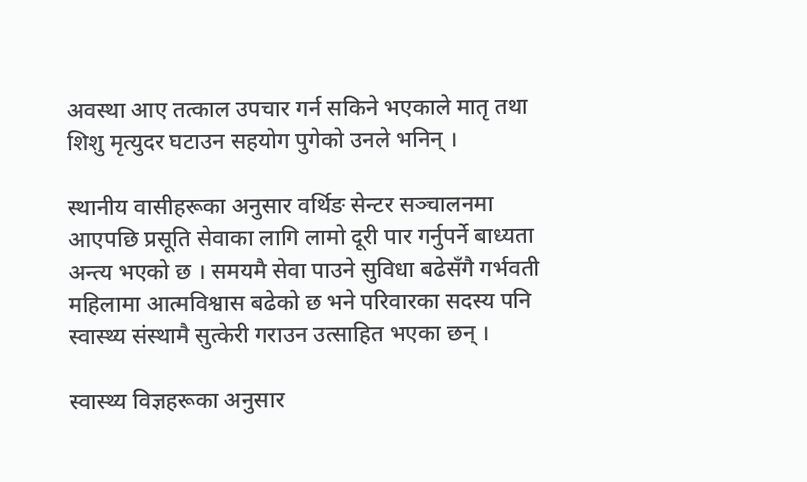अवस्था आए तत्काल उपचार गर्न सकिने भएकाले मातृ तथा शिशु मृत्युदर घटाउन सहयोग पुगेको उनले भनिन् ।

स्थानीय वासीहरूका अनुसार वर्थिङ सेन्टर सञ्चालनमा आएपछि प्रसूति सेवाका लागि लामो दूरी पार गर्नुपर्ने बाध्यता अन्त्य भएको छ । समयमै सेवा पाउने सुविधा बढेसँगै गर्भवती महिलामा आत्मविश्वास बढेको छ भने परिवारका सदस्य पनि स्वास्थ्य संस्थामै सुत्केरी गराउन उत्साहित भएका छन् ।

स्वास्थ्य विज्ञहरूका अनुसार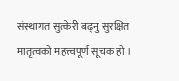संस्थागत सुत्केरी बढ्नु सुरक्षित मातृत्वको महत्त्वपूर्ण सूचक हो ।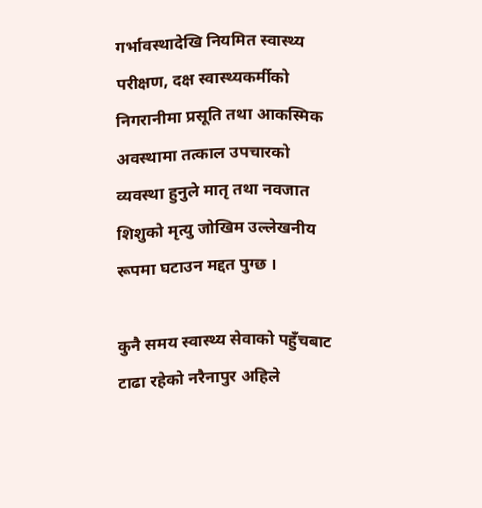गर्भावस्थादेखि नियमित स्वास्थ्य परीक्षण, दक्ष स्वास्थ्यकर्मीको निगरानीमा प्रसूति तथा आकस्मिक अवस्थामा तत्काल उपचारको व्यवस्था हुनुले मातृ तथा नवजात शिशुको मृत्यु जोखिम उल्लेखनीय रूपमा घटाउन मद्दत पुग्छ ।

कुनै समय स्वास्थ्य सेवाको पहुँचबाट टाढा रहेको नरैनापुर अहिले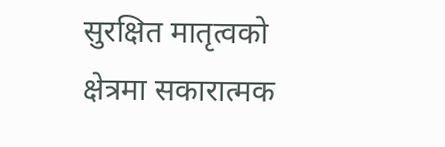सुरक्षित मातृत्वको क्षेत्रमा सकारात्मक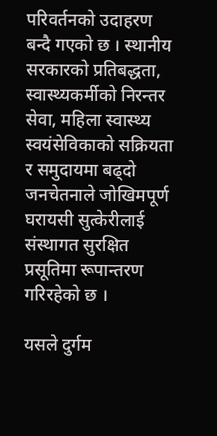परिवर्तनको उदाहरण बन्दै गएको छ । स्थानीय सरकारको प्रतिबद्धता, स्वास्थ्यकर्मीको निरन्तर सेवा, महिला स्वास्थ्य स्वयंसेविकाको सक्रियता र समुदायमा बढ्दो जनचेतनाले जोखिमपूर्ण घरायसी सुत्केरीलाई संस्थागत सुरक्षित प्रसूतिमा रूपान्तरण गरिरहेको छ ।

यसले दुर्गम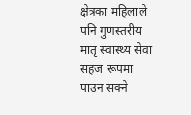क्षेत्रका महिलाले पनि गुणस्तरीय मातृ स्वास्थ्य सेवा सहज रूपमा पाउन सक्ने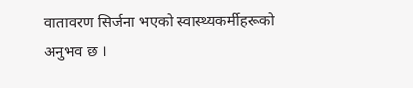वातावरण सिर्जना भएको स्वास्थ्यकर्मीहरूको अनुभव छ ।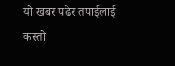यो खबर पढेर तपाईलाई कस्तो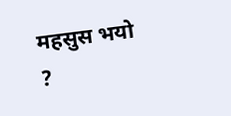महसुस भयो ?